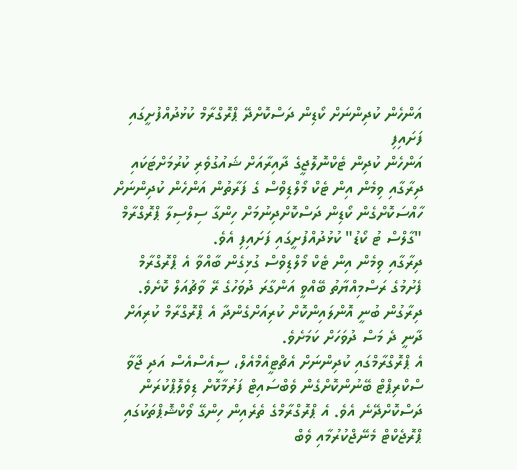އަންހެން ކުދިންނަށް ކޯޑިން ދަސްކޮށްދޭ ޕްރޮގްރާމް ކުޅުދުއްފުށީގައި ފަށައިފި
އަންހެން ކުދިން ޓެކްނޮލޮޖީގެ ދާއިރާއަށް ޝައުގުވެރި ކުރުމަށްޓަކައި ދިރާގާއި ވިމެން އިން ޓެކް މޯލްޑިވްސް ގެ ފަރާތުން އަންހެން ކުދިންނަށް ހާއްސަކޮށްގެން ކޯޑިން ދަސްކޮށްދިނުމަށް ހިންގާ ސިލްސިލާ ޕްރޮގްރާމް "ގާލްސް ޓު ކޯޑު" ކުޅުދުއްފުށީގައި ފަށައިފި އެވެ.
ދިރާގާއި ވިމެން އިން ޓެކް މޯލްޑިވްސް ގުޅިގެން ބާއްވާ އެ ޕްރޮގްރާމް ފެށުމުގެ ރަސްމިއްޔާތު ބޭއްވީ އަންގާރަ ދުވަހުގެ ރޭ ވާޗުއަލް ކޮށެވެ.
ދިރާގުން ބުނީ އޮންލައިންކޮށް ކުރިއަށްގެންދާ އެ ޕްރޮގްރާމް ކުރިއަށް ދާނީ ދެ މަސް ދުވަހަށް ކަމަށެވެ.
އެ ޕްރޮގްރާމްގައި ކުދިންނަށް އެޗްޓީއެމްއެލް، ސީއެސްއެސް އަދި ޖާވާ ސްކްރިޕްޓް ބޭނުންކޮށްގެން ވެބްސައިޓް ފަރުމާކޮށް ޑިވެލޮޕްކުރަން ދަސްކޮށްދޭނެ އެވެ. އެ ޕްރޮގްރާމްގެ ތެރެއިން ހިންގޭ ވޯކްޝޮޕްތަކުގައި ޕްރޮޖެކްޓް މެނޭޖްކުރުމާއި ވެބް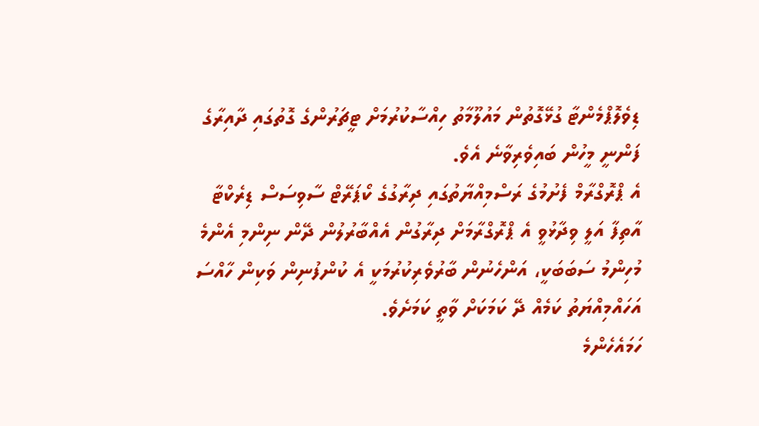ޑިވެލޮޕްމެންޓާ ގުޅޭގޮތުން މައުލޫމާތު ހިއްސާކުރުމަށް ޓީޗަރުންގެ ގޮތުގައި ދާއިރާގެ ފަންނީ މީހުން ބައިވެރިވާނެ އެވެ.
އެ ޕްރޮގްރާމް ފެށުމުގެ ރަސްމިއްޔާތުގައި ދިރާގުގެ ކޯޕަރޭޓް ސާވިސަސް ޑިރެކްޓާ އާތިފާ އަލީ ވިދާޅުވީ އެ ޕްރޮގްރާމަށް ދިރާގުން އެއްބާރުލުން ދޭން ނިންމި އެންމެ މުހިންމު ސަބަބަކީ، އަންހެނުން ބާރުވެރިކުރުމަކީ އެ ކުންފުނިން ވަކިން ހާއްސަ އަހައްމިއްޔަތު ކަމެއް ދޭ ކަމަކަށް ވާތީ ކަމަށެވެ.
ހަމައެހެންމެ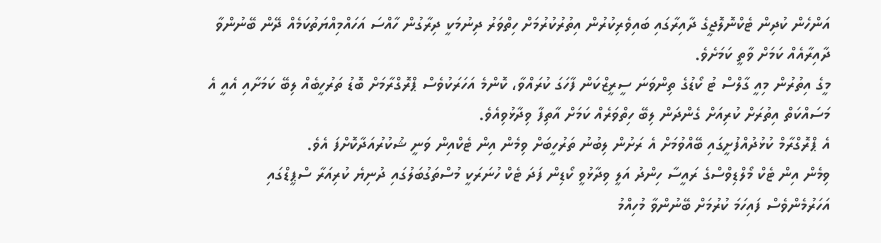އަންހެން ކުދިން ޓެކްނޮލޮޖީގެ ދާއިރާގައި ބައިވެރިކުރުން އިތުރުކުރުމަށް ހިތްވަރު ދިނުމަކީ ދިރާގުން ހާއްސަ އަހައްމިއްޔަތުކަމެއް ދޭން ބޭނުންވާ ދާއިރާއެއް ކަމަށް ވާތީ ކަމަށެވެ.
މީގެ އިތުރުން މިއީ ގާލްސް ޓު ކޯޑުގެ ތިންވަނަ ސީރީޒްކަން ފާހަގަ ކުރައްވާ، ކޮންމެ އަހަރަކުވެސް ޕްރޮގްރާމަށް ބޮޑު ތަރުހީބެއް ލިބޭ ކަމަށާއި އެއީ އެ މަސައްކަތް އިތުރަށް ކުރިއަށް ގެންދަން ލިބޭ ހިތްވަރެއް ކަމަށް އާތިފާ ވިދާޅުވިއެވެ.
އެ ޕްރޮގްރާމް ކުޅުދުއްފުށީގައި ބޭއްވުމަށް އެ ރަށުން ލިބުނު ތަރުހީބަށް ވިމެން އިން ޓެކްއިން ވަނީ ޝުކުރުއަދާކޮށްފަ އެވެ.
ވިމެން އިން ޓެކް މޯލްޑިވްސްގެ ރައީސާ ހިންދު އަލީ ވިދާޅުވީ ކޯޑިން ފަދަ ޓެކް ހުނަރަކީ މުސްތަގުބަލުގައި ދުނިޔެ ކުރިއަރާ ސްޕީޑްގައި އަހަރުމެންވެސް ފައިހަމަ ކުރުމަށް ބޭނުންވާ މުހިއްމު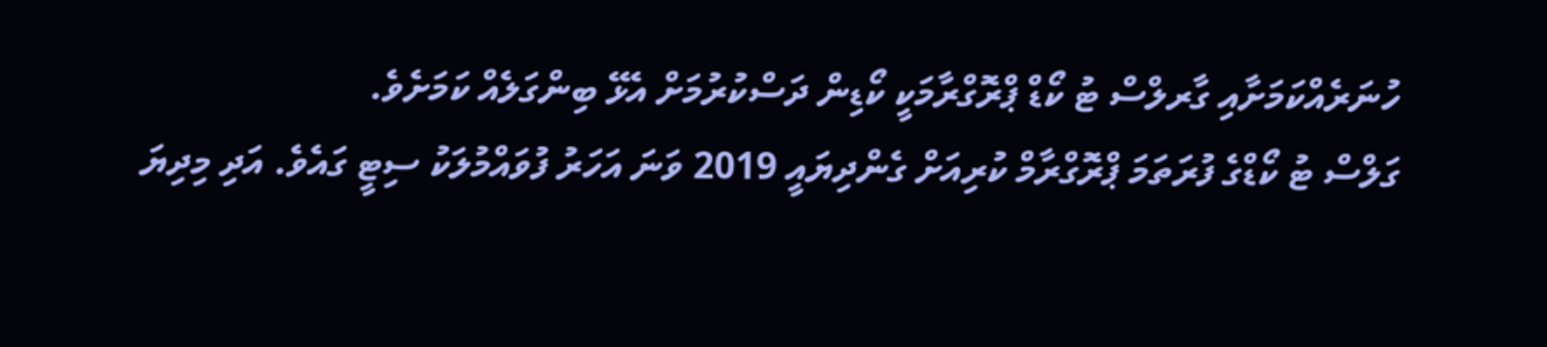ހުނަރެއްކަމަށާއި ގާރލްސް ޓު ކޯޑް ޕްރޮގްރާމަކީ ކޯޑިން ދަސްކުރުމަށް އެޅޭ ބިންގަލެއް ކަމަށެވެ.
ގަލްސް ޓު ކޯޑްގެ ފުރަތަމަ ޕްރޮގްރާމް ކުރިއަށް ގެންދިޔައީ 2019 ވަނަ އަހަރު ފުވައްމުލަކު ސިޓީ ގައެވެ. އަދި މިދިޔަ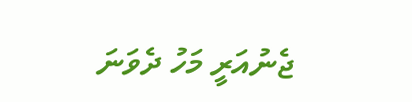ޖެނުއަރީ މަހު ދެވަނަ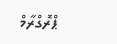ޕްރޮގްރާމް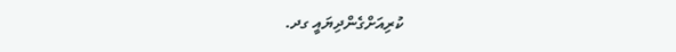ކުރިއަށްގެންދިޔައީ ގދ.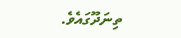ތިނަދޫގައެވެ.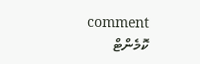comment ކޮމެންޓް